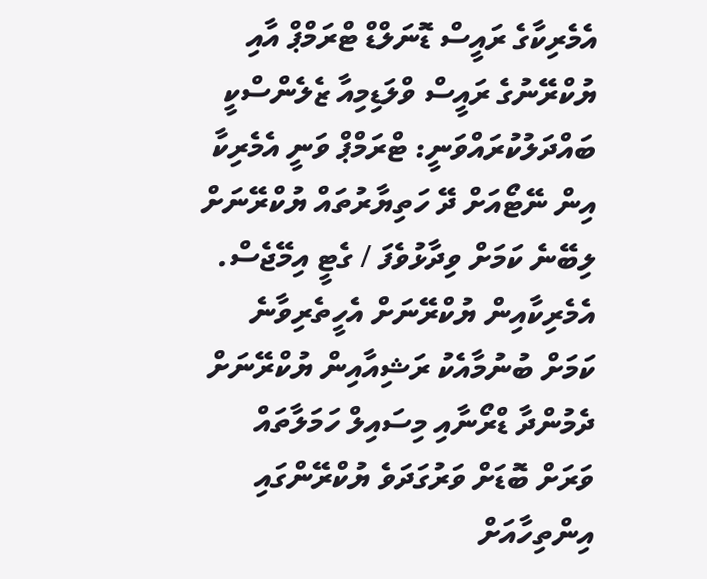އެމެރިކާގެ ރައީސް ޑޮނަލްޑް ޓްރަމްޕް އާއި ޔުކްރޭނުގެ ރައީސް ވްލަޑިމިއާ ޒެލެންސްކީ ބައްދަލުކުރައްވަނީ: ޓްރަމްޕް ވަނީ އެމެރިކާ އިން ނޭޓޯއަށް ދޭ ހަތިޔާރުތައް ޔުކްރޭނަށް ލިބޭނެ ކަމަށް ވިދާޅުވެފަ / ގެޓީ އިމޭޖެސް.
އެމެރިކާއިން ޔުކްރޭނަށް އެހީތެރިވާނެ ކަމަށް ބުނުމާއެކު ރަޝިއާއިން ޔުކްރޭނަށް ދެމުންދާ ޑްރޯނާއި މިސައިލް ހަމަލާތައް ވަރަށް ބޮޑަށް ވަރުގަދަވެ ޔުކްރޭންގައި އިންތިހާއަށް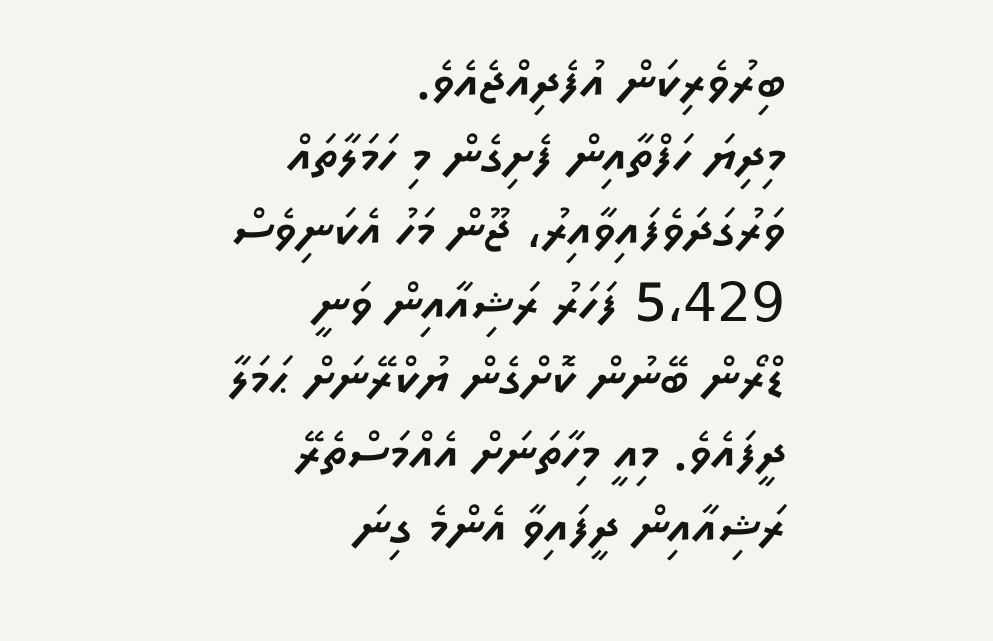ބިރުވެރިކަން އުފެދިއްޖެއެވެ.
މިދިޔަ ހަފްތާއިން ފެށިގެން މި ހަމަލާތައް ވަރުގަދަވެފައިވާއިރު، ޖޫން މަހު އެކަނިވެސް 5،429 ފަހަރު ރަޝިއާއިން ވަނީ ޑްރޯން ބޭނުން ކޮށްގެން ޔުކްރޭނަށް ޙަމަލާ ދީފައެވެ. މިއީ މިހާތަނަށް އެއްމަސްތެރޭ ރަޝިއާއިން ދީފައިވާ އެންމެ ގިނަ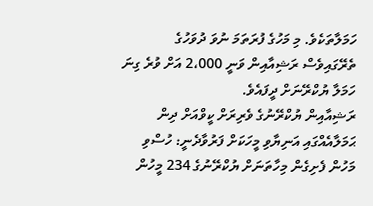ހަމަލާތަކެވެ. މި މަހުގެ ފުރަތަމަ ނުވަ ދުވަހުގެ ތެރޭގައިވެސް ރަޝިއާއިން ވަނީ 2،000 އަށް ވުރެ ގިނަ ހަމަލާ ޔުކްރޭނަށް ދީފައެވެ.
ރަޝިއާއިން ޔުކްރޭނުގެ ވެރިރަށް ކީވްއަށް ދިން ޙަމަލާއެއްގައި އަނިޔާވި މީހަކަށް ފަރުވާދެނީ: ހުސްވި މަހުން ފެށިގެން މިހާތަނަށް ޔުކްރޭނުގެ 234 މީހުން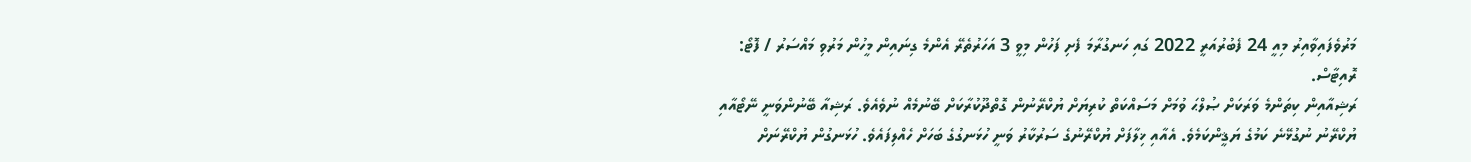މަރުވެފައިވާއިރު މިއީ 24 ފެބުރުއަރީ 2022 ގައި ހަނގުރާމަ ފެށި ފަހުން މިވީ 3 އަހަރުތެރޭ އެންމެ ގިނައިން މީހުން މަރުވި މައްސަރު / ފޮޓޯ: ރޮއިޓާސް.
ރަޝިއާއިން ކިތަންމެ ވަރަކަށް ޞުލްޙަ ވުމަށް މަސައްކަތް ކުރިޔަށް ޔުކްރޭނުން ގޮތްދޫކުރާކަށް ބޭނުމެއް ނުވެއެވެ. ރަޝިއާ ބޭނުންވަނީ ނޭޓޯއާއި ޔުކްރޭނު ނުގުޅޭނެ ކަމުގެ ޔަޤީންކަމެވެ. އެއާއި ޚިލާފަށް ޔުކްރޭނުގެ ސަރުކާރު ވަނީ ހުޅަނގުގެ ބަހަށް ހެއްލިފައެވެ. ހުޅަނގުން ޔުކްރޭނަށް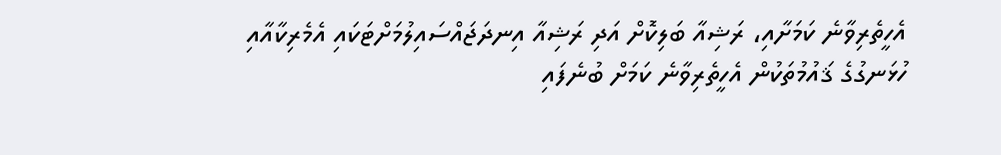އެހީތެރިވާނެ ކަމަށާއި، ރަޝިއާ ބަލިކޮށް އަދި ރަޝިއާ އިނދަޖައްސައިލުމަށްޓަކައި އެމެރިކާއާއި ހުޅަނގުގެ ޤައުމުތަކުން އެހީތެރިވާނެ ކަމަށް ބުނެފައި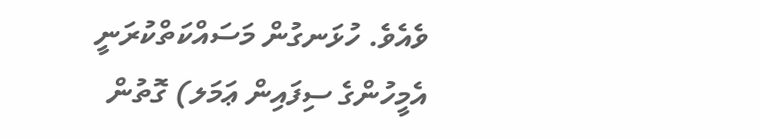ވެއެވެ. ހުޅަނގުން މަސައްކަތްކުރަނީ އެމީހުންގެ ސިފައިން ޢަމަލ) ގޮތުން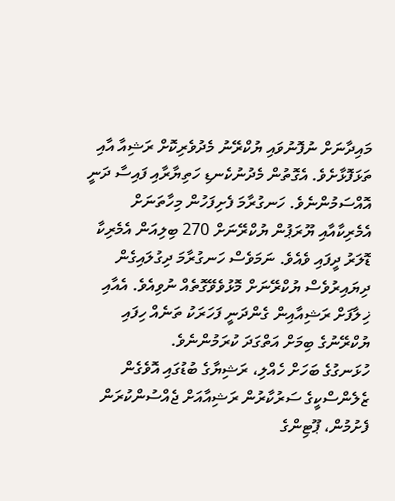މައިދާނަށް ނުފޮނުވައި ޔުކްރޭނު މެދުވެރިކޮށް ރަޝިއާ އާއި ތަޅަފޮޅާށެވެ. އެގޮތުން މެދުނުކެނޑި ހަތިޔާރާއި ފައިސާ ދަނީ އޮއްސަމުންނެވެ. ހަނގުރާމަ ފެށިފަހުން މިހާތަނަށް އެމެރިކާއާއި ޔޫރަޕުން ޔުކްރޭނަށް 270 ބިލިއަން އެމެރިކާ ޑޮލަރު ދީފައި ވެއެވެ. ނަމަވެސް ހަނގުރާމަ ދިގުލައިގެން ދިޔައިރުވެސް ޔުކްރޭނަށް މޮޅުވެވޭގޮތެއް ނުވިއެވެ. އެއާއި ޚިލާފަށް ރަޝިއާއިން ގެންދަނީ ފަހަރަކު ތަނެއް ހިފައި ޔުކްރޭނުގެ ބިމަށް އަތްގަދަ ކުރަމުންނެވެ.
ހުޅަނގުގެ ބަހަށް ހެއްލި، ރަޝިޔާގެ ބުޑުގައި އޮވެގެން ޒެލެންސްކީގެ ސަރުކާރުން ރަޝިއާއަށް ޖެއްސުންކުރަން ފެށުމުން، ޕޫޓިންގެ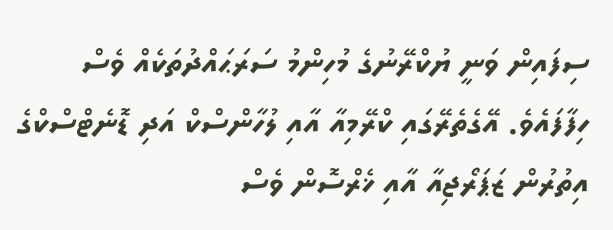ސިފައިން ވަނީ ޔުކްރޭނުގެ މުހިންމު ސަރަޙައްދުތަކެއް ވެސް ހިފާފައެވެ. އޭގެތެރޭގައި ކްރޭމިއާ އާއި ލުހާންސްކް އަދި ޑޮނެޓްސްކްގެ އިތުރުން ޒަޕަރޯޖިއާ އާއި ޚެރްސޮން ވެސް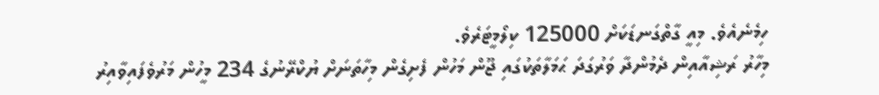ހިމެނެއެވެ. މިއީ ގާތްގަނޑަކަށް 125000 ކިލޯމީޓަރެވެ.
މިހާރު ރަޝިއާއިން ދެމުންދާ ވަރުގަދަ ޙަމަލާތަކުގައި ޖޫން މަހުން ފެށިގެން މިހާތަނަށް ޔުކްރޭނުގެ 234 މީހުން މަރުވެފައިވާއިރު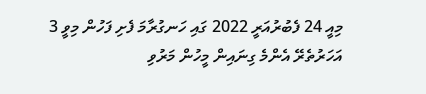މިއީ 24 ފެބުރުއަރީ 2022 ގައި ހަނގުރާމަ ފެށި ފަހުން މިވީ 3 އަހަރުތެރޭ އެންމެ ގިނައިން މީހުން މަރުވި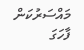މައްސަރުކަން ފާހަގަ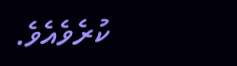ކުރެވެއެވެ.